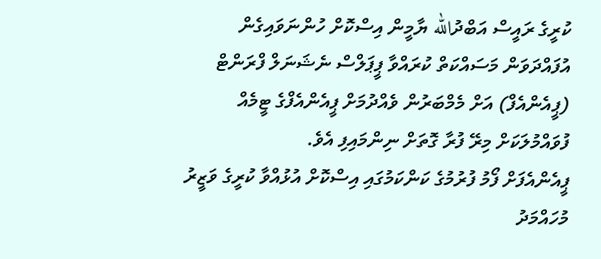ކުރީގެ ރައީސް އަބްދުالله ޔާމީން އިސްކޮށް ހުންނަވައިގެން އުފައްދަވަން މަސައްކަތް ކުރައްވާ ޕީޕަލްސް ނެޝަނަލް ފްރަންޓް (ޕީއެންއެފް) އަށް މެމްބަރުން ވެއްދުމަށް ޕީއެންއެފްގެ ޓީމެއް ފުވައްމުލަކަށް މިރޭ ފުރާ ގޮތަށް ނިންމައިފި އެވެ.
ޕީއެންއެފަށް ފޯމު ފުރުމުގެ ކަންކަމުގައި އިސްކޮށް އުޅުއްވާ ކުރީގެ ވަޒީރު މުހައްމަދު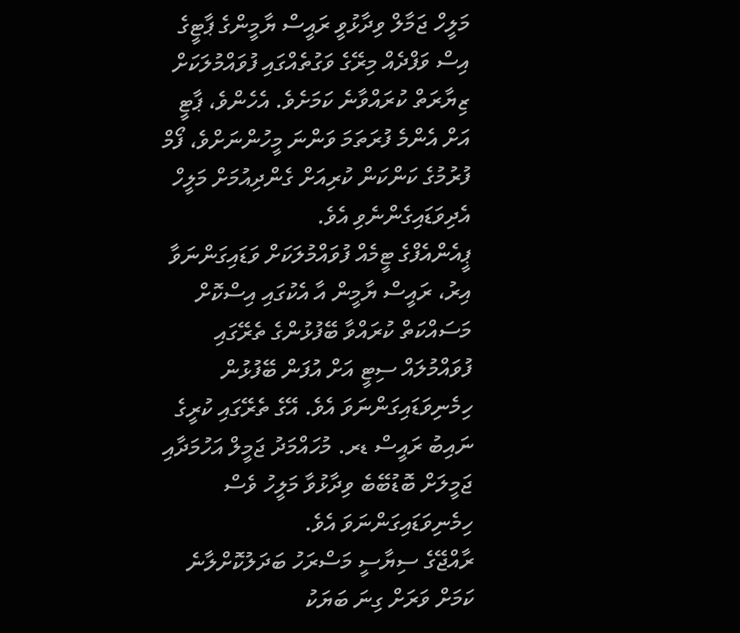މަލީހް ޖަމާލް ވިދާޅުވީ ރައީސް ޔާމީންގެ ޕާޓީގެ އިސް ވަފްދެއް މިރޭގެ ވަގުތެއްގައި ފުވައްމުލަކަށް ޒިޔާރަތް ކުރައްވާނެ ކަމަށެވެ. އެހެންވެ، ޕާޓީ އަށް އެންމެ ފުރަތަމަ ވަންނަ މީހުންނަށްވެ، ފޯމް ފުރުމުގެ ކަންކަން ކުރިއަށް ގެންދިއުމަށް މަލީހް އެދިވަޑައިގެންނެވި އެވެ.
ޕީއެންއެފްގެ ޓީމެއް ފުވައްމުލަކަށް ވަޑައިގަންނަވާ އިރު، ރައީސް ޔާމީން އާ އެކުގައި އިސްކޮށް މަސައްކަތް ކުރައްވާ ބޭފުޅުންގެ ތެރޭގައި ފުވައްމުލައް ސިޓީ އަށް އުފަން ބޭފުޅުން ހިމެނިވަޑައިގަންނަވަ އެވެ. އޭގެ ތެރޭގައި ކުރީގެ ނައިބު ރައީސް ޑރ. މުހައްމަދު ޖަމީލް އަހުމަދާއި ޖަމީލަށް ބޮޑުބޭބެ ވިދާޅުވާ މަލީހު ވެސް ހިމެނިވަޑައިގަންނަވަ އެވެ.
ރާއްޖޭގެ ސިޔާސީ މަސްރަހު ބަދަލުކޮށްލާނެ ކަމަށް ވަރަށް ގިނަ ބަޔަކު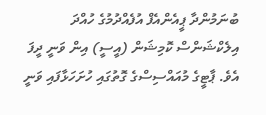ބުނަމުންދާ ޕީއެންއެފް އުފެއްދުމުގެ ހުއްދަ އިލެކްޝަންސް ކޮމިޝަން (އީސީ) އިން ވަނީ ދީފަ އެވެ. ޕާޓީގެ މުއައްސިސްގެ ގޮތުގައި ހުށަހަޅާފައި ވަނީ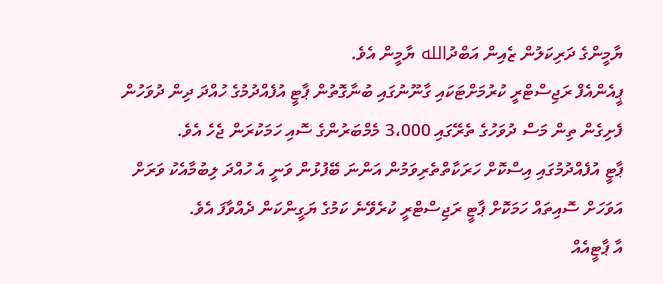ޔާމީންގެ ދަރިކަލުން ޒެއިން އަބްދުالله ޔާމީން އެވެ.
ޕީއެންއެފް ރަޖިސްޓްރީ ކުރުމަށްޓަކައި ގާނޫނުގައި ބުނާގޮތުން ޕާޓީ އުފެއްދުމުގެ ހުއްދަ ދިން ދުވަހުން ފެށިގެން ތިން މަސް ދުވަހުގެ ތެރޭގައި 3،000 މެމްބަރުންގެ ސޮއި ހަމަކުރަން ޖެހެ އެވެ.
ޕާޓީ އުފެއްދުމުގައި އިސްކޮށް ހަރަކާތްތެރިވަމުން އަންނަ ބޭފުޅުން ވަނީ އެ ހުއްދަ ލިބުމާއެކު ވަރަށް އަވަހަށް ސޮއިތައް ހަމަކޮށް ޕާޓީ ރަޖިސްޓްރީ ކުރެވޭނެ ކަމުގެ ޔަގީންކަން ދެއްވާފަ އެވެ.
އާ ޕާޓީއެއް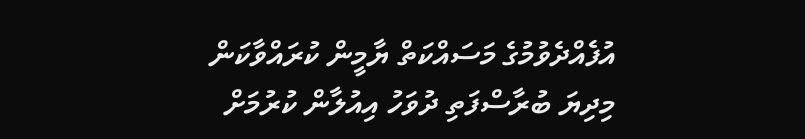އުފެއްދެވުމުގެ މަސައްކަތް ޔާމީން ކުރައްވާކަން މިދިޔަ ބުރާސްފަތި ދުވަހު އިއުލާން ކުރުމަށް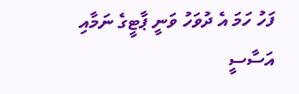ފަހު ހަމަ އެ ދުވަހު ވަނީ ޕާޓީގެ ނަމާއި އަސާސީ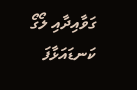ގަވާއިދާއި ލޯގޯ ކަނޑައަޅާފަ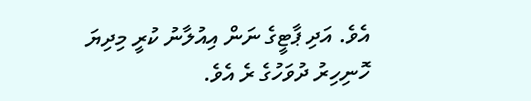އެވެ. އަދި ޕާޓީގެ ނަން އިއުލާނު ކުރީ މިދިޔަ ހޮނިހިރު ދުވަހުގެ ރެ އެވެ.